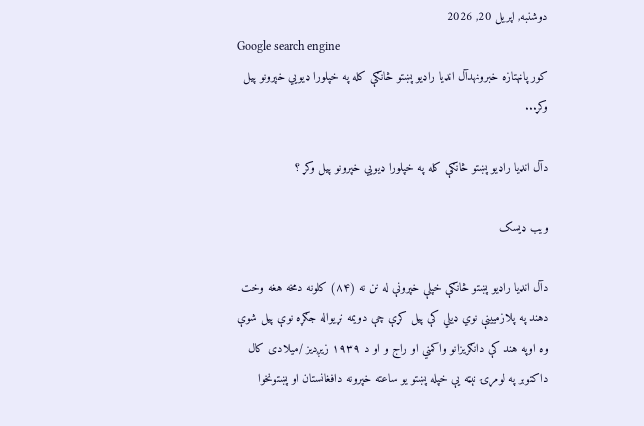دوشنبه, اپریل 20, 2026
Google search engine
کور پاڼهتازه خبرونهدآل انډیا راډیو پښتو څانګې کله په خپلورا ډیويي خپرونو پیل وکړ...

دآل انډیا راډیو پښتو څانګې کله په خپلورا ډیويي خپرونو پیل وکړ ؟

ويب ډیسک

دآل انډیا راډیو پښتو څانګې خپلې خپرونې له نن نه (۸۴) کلونه دمخه هغه وخت دهند په پلازمیینې نوي ډیلي کې پیل کړې چې دویمه نړیواله جګړه نوې پیل شوې وه اوپه هند کې دانګریزانو واکمني او راج و او د ۱۹۳۹ زیږدیز /میلادی کال داکتوبر په لومړۍ نېټه یې خپله پښتو یو ساعته خپرونه دافغانستان او پښتونخوا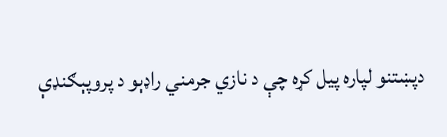دپښتنو لپاره پیل کړه چې د نازي جرمني راډېو د پروپېګنډې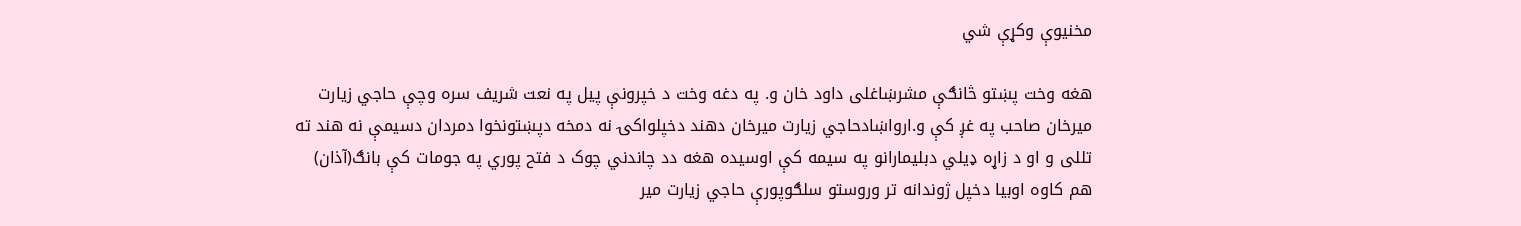مخنيوې وکړې شي

هغه وخت پښتو څانګې مشرښاغلی داود خان و. په دغه وخت د خپرونې پيل په نعت شريف سره وچې حاجي زيارت ميرخان صاحب په غږ کې و.ارواښادحاجي زیارت میرخان دهند دخپلواکۍ نه دمخه دپښتونخوا دمردان دسیمې نه هند ته تللی و او د زاړه ډیلي دبلیمارانو په سیمه کې اوسیده هغه دد چاندني چوک د فتح پوري په جومات کې بانګ(آذان) هم کاوه اوبیا دخپل ژوندانه تر وروستو سلګوپورې حاجي زيارت مير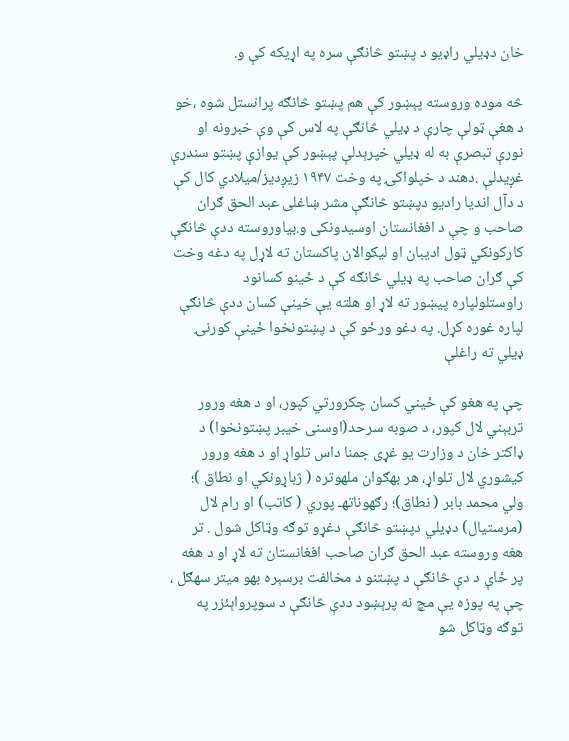خان دډیلي راډیو د پښتو څانګې سره په اړیکه کې و.

څه موده وروسته پېښور کې هم پښتو څانګه پرانستل شوه ،خو د هغې ټولې چارې د ډيلي څانګې په لاس کې وې خبرونه او نورې تبصرې به له ډيلي خپرېدلې پېښور کې يوازې پښتو سندرې غږیدلې .دهند د خپلواکۍ په وخت ۱۹۴۷ زیږدیز/میلادي کال کې د دآل اندیا رادیو دپښتو څانګې مشر ښاغلی عبد الحق ګران صاحب و چې د افغانستان اوسیدونکی و.بیاوروسته ددې څانګې کارکونکي ټول اديبان او ليکوالان پاکستان ته لاړل په دغه وخت کې ګران صاحب په ډیلي څانګه کې د ځينو کسانود راوستلولپاره پيښور ته لاړ او هلته یې خینې کسان ددې څانګې لپاره غوره کړل. په دغو ورځو کې د پښتونخوا ځينې کورنۍ ډيلي ته راغلې

چې په هغو کې ځیني کسان چکرورتي کپور، او د هغه ورور تربېني لال کپور، د صوبه سرحد(اوسنی خیبر پښتونخوا) د ډاکتر خان د وزارت يو غړى جمنا داس تلواړ او د هغه ورور کيشوري لال تلواړ، هر بهګوان ملهوتره ( ژباړونکي او نطاق )؛ ولي محمد بابر ( نطاق)؛ رګهوناتهـ پوري ( کاتب) او رام لال (مرستیال) دډیلي دپښتو څانګې دغړو توګه وټاکل شول . تر هغه وروسته عبد الحق ګران صاحب افغانستان ته لاړ او د هغه پر ځاې د دې څانګې د پښتنو د مخالفت برسېره بهو ميتر سهګل ، چې په پوزه يې مچ نه پرېښود ددې څانګې د سوپرواېئزر په توګه وټاکل شو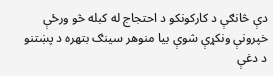دې څانګې د کارکونکو د احتجاج له کبله څو ورځې خپرونې ونکړې شوې بیا منوهر سینګ بتهره د پښتنو د دغې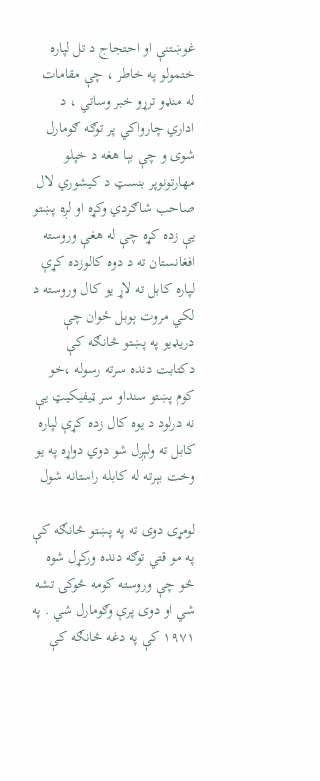غوښتنې او احتجاج د تل لپاره ختمولو په خاطر ، چې مقامات له منډو ترړو خبر وساتي ، د اداري چارواکي پر توګه ګومارل شوی و چې بېا هغه د خپلو مهارتونوپر بنسټ د کيشوري لال صاحب شاګردي وکړه او لږه پښتو يې زده کړه چې له هغې وروسته افغانستان ته د دوه کالوزده کړې لپاره کابل ته لاړ يو کال وروسته د لکي مروت ېوبل ځوان چې دریډیو په پښتو څانګه کې دکتابت دنده سرته رسوله ،خو کوم پښتو سنداو سر ټیفیکیټ يې نه درلود د يوه کال زده کړې لپاره کابل ته ولېږل شو دوي دواړه په يو وخت بېرته له کابله راستانه شول

لومړى دوی ته په پښتو څانګه کې په مو قتي توګه دنده ورکړل شوه څو چې وروسته کومه څوکۍ تشه شي او دوی پرې وګومارل شي . په ۱۹۷۱ کې په دغه څانګه کې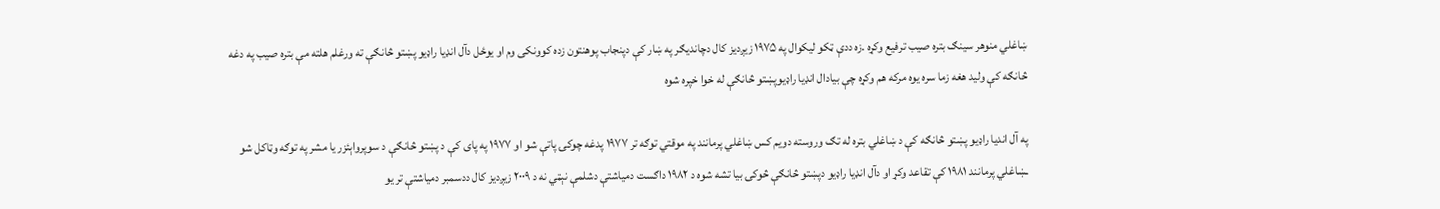ښاغلي منوهر سينګ بتره صیب ترفيع وکړه .زه ددې ټکو لیکوال په ۱۹۷۵ زیږدیز کال دچاندیګر په ښار کې دپنجاب پوهنتون زده کوونکی وم او یوځل دآل انډیا راډیو پښتو څانګې ته ورغلم هلته مې بتره صیب په دغه څانګه کې ولید هغه زما سره یوه مرکه هم وکړه چې بیادال انډیا راډیوپښتو څانګې له خوا خپره شوه

په آل انديا راډیو پښتو څانګه کې د ښاغلي بتره له تګ وروسته دویم کس ښاغلي پرمانند په موقتي توګه تر ۱۹۷۷ پدغه چوکۍ پاتې شو او ۱۹۷۷ په پای کې د پښتو څانګې د سوپرواېئزر يا مشر په توګه وټاکل شو ـښاغلي پرمانند ۱۹۸۱ کې تقاعد وکړ او دآل انډیا راډیو دپښتو څانګې څوکۍ بیا تشه شوه د ۱۹۸۲ داګست دمیاشتې دشلمې نېټي نه د ۲۰۰۹ زیږدیز کال ددسمبر دمیاشتې تر يو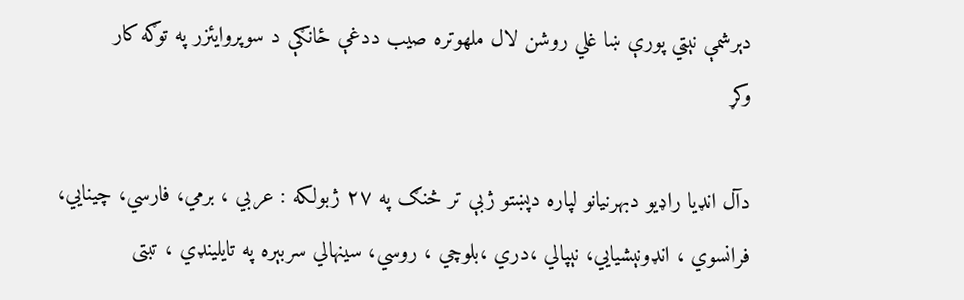دېرشمې نېټي پورې ښا غلي روشن لال ملهوتره صیب ددغې ځانګې د سوپروايئزر په توګه کار
وکړ

دآل انډیا راډیو دبهرنیانو لپاره دپښتو ژبې تر څنګ په ۲۷ ژبولکه : عربي ، برمي، فارسي، چينايي، فرانسوي ، انډونېشيايي، نېپالي ،دري ،بلوچي ، روسي، سینهالي سربېره په تایلینډي ، تبتی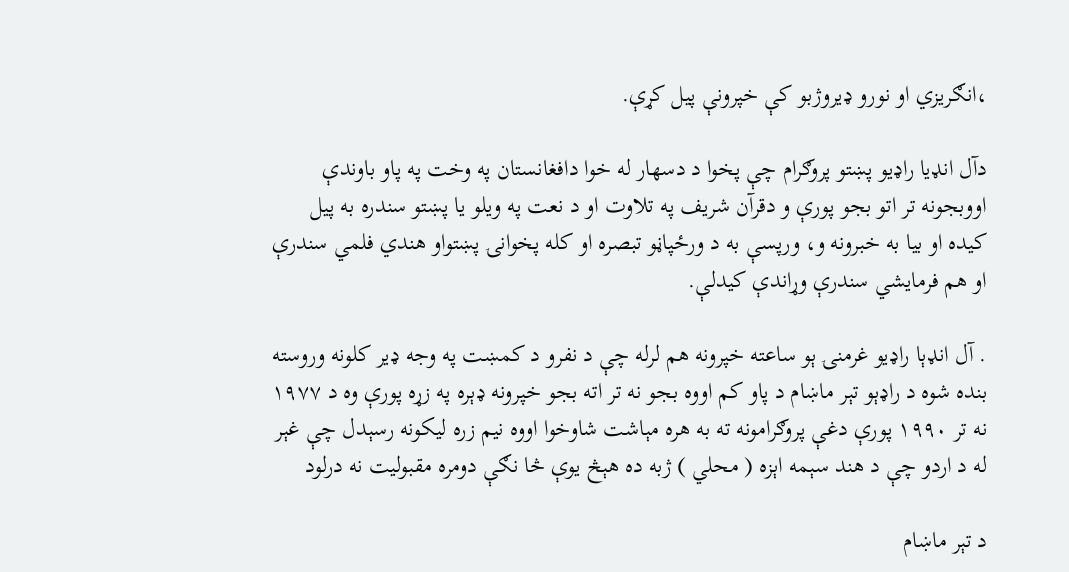،انګریزي او نورو ډیروژبو کې خپرونې پیل کړې.

دآل انډیا راډیو پښتو پروګرام چې پخوا د دسهار له خوا دافغانستان په وخت په پاو باوندې اووبجونه تر اتو بجو پورې و دقرآن شریف په تلاوت او د نعت په ویلو يا پښتو سندره به پیل کیده او بیا به خبرونه و، ورپسې به د ورځپاڼو تبصره او کله پخوانۍ پښتواو هندي فلمي سندرې او هم فرمایشي سندرې وړاندې کیدلې.

. آل انډېا راډيو غرمنۍ ېو ساعته خپرونه هم لرله چې د نفرو د کمښت په وجه ډیر کلونه وروسته بنده شوه د راډېو تېر ماښام د پاو کم اووه بجو نه تر اته بجو خپرونه ډېره په زړه پورې وه د ۱۹۷۷ نه تر ۱۹۹۰ پورې دغې پروګرامونه ته به هره مېاشت شاوخوا اووه نيم زره ليکونه رسېدل چې غېر له د اردو چې د هند سېمه اېزه ( محلي ) ژبه ده هېڅ يوې څا نګې دومره مقبوليت نه درلود

د تېر ماښام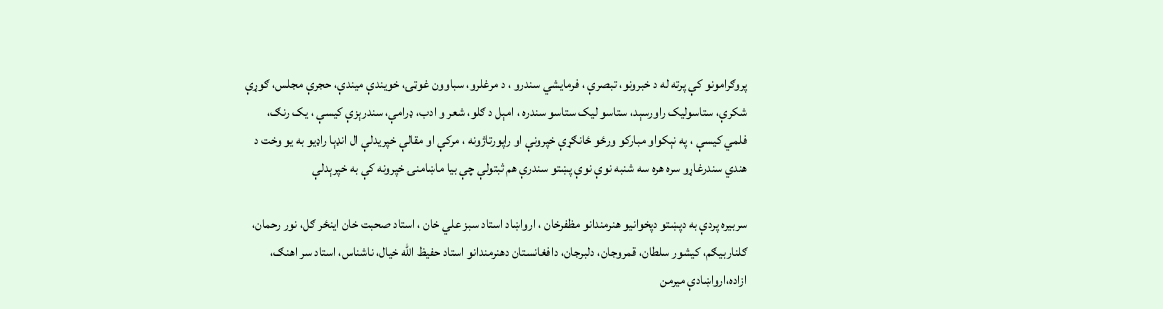پروګرامونو کې پرته له د خبرونو، تبصرې ، فرمايشي سندرو ، د مرغلرو، سباوون غوټۍ، خویندې میندې، حجرې مجلس، ګوړې شکرې، ستاسوليک راورسېد، ستاسو ليک ستاسو سندره ، امېل د ګلو، شعر و ادب، ډرامې، سندرېزې کيسې ، يک رنګ، فلمي کيسې ، په نېکواو مبارکو ورځو ځانګړې خپرونې او راپورتاژونه ، مرکې او مقالې خپریدلې ال انډېا راډيو به يو وخت د هندي سندرغاړو سره هره سه شنبه نوې نوې پښتو سندرې هم ثبتولې چې بيا ماښامنۍ خپرونه کې به خپرېدلې

سربیره پردې به دپښتو دپخوانیو هنرمندانو مظفرخان ، ارواښاد استاد سبز علي خان ، استاد صحبت خان اينځر ګل، نور رحمان، ګلناربيګم، کيشور سلطان، قمروجان، دلبرجان، دافغانستان دهنرمندانو استاد حفیظ الله خیال، ناشناس، استاد سر اهنګ، ازاده،ارواښادې میرمن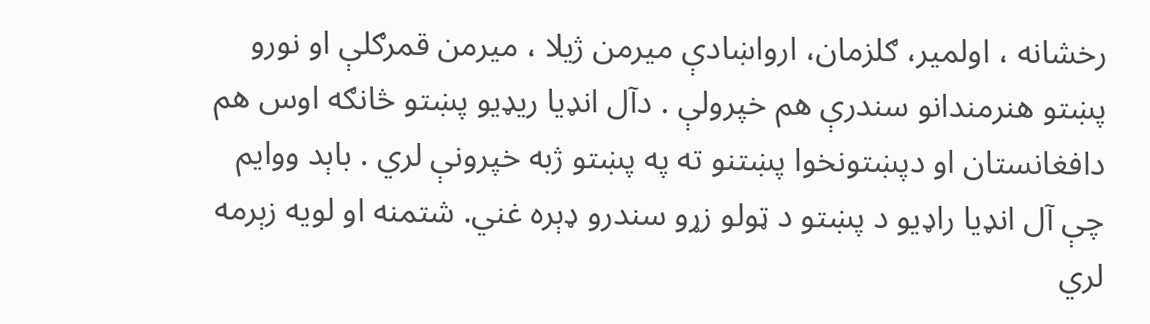رخشانه ، اولمير، ګلزمان، ارواښادې میرمن ژیلا ، میرمن قمرګلې او نورو پښتو هنرمندانو سندرې هم خپرولې . دآل انډیا ریډیو پښتو څانګه اوس هم دافغانستان او دپښتونخوا پښتنو ته په پښتو ژبه خپرونې لري . باېد ووايم چې آل انډیا راډیو د پښتو د ټولو زړو سندرو ډېره غني. شتمنه او لويه زېرمه لري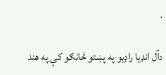.

دآل انډیا راډیو په پښتو څانګو کې په هند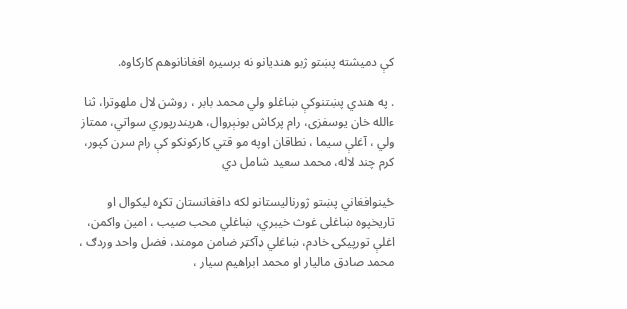کې دمیشته پښتو ژبو هندیانو نه برسیره افغانانوهم کارکاوه.

. په هندي پښتنوکې ښاغلو ولي محمد بابر ، روشن لال ملهوترا، ثنا ءالله خان یوسفزی، رام پرکاش بونېروال، هریندرپوري سواتي، ممتاز ولي ، آغلې سیما ، نطاقان اوپه مو قتي کارکونکو کې رام سرن کپور، کرم چند لاله، محمد سعيد شامل دي

ځینوافغاني پښتو ژورنالیستانو لکه دافغانستان تکړه لیکوال او تاریخپوه ښاغلی غوث خیبري، ښاغلي محب صیب ، امین واکمن، اغلې تورپيکۍ خادم، ښاغلي ډآکټر ضامن مومند، فضل واحد وردګ ، محمد صادق مالیار او محمد ابراهيم سیار ،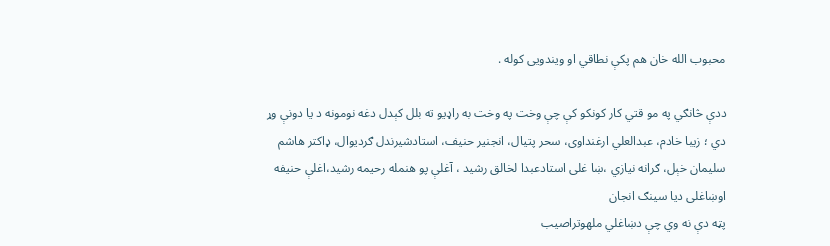محبوب الله خان هم پکې نطاقي او ویندویی کوله .

ددې څانګي په مو قتي کار کونکو کې چې وخت په وخت به راډیو ته بلل کېدل دغه نومونه د یا دونې وړ دي ؛ زيبا خادم، عبدالعلي ارغنداوى، سحر پتيال، انجنير حنيف، استادشیرندل ګرديوال، ډاکتر هاشم سليمان خېل، ګرانه نيازي ،ښا غلی استادعبدا لخالق رشيد ، آغلې پو هنمله رحیمه رشید،اغلې حنيفه اوښاغلی ديا سينګ انجان
پټه دې نه وي چې دښاغلي ملهوتراصیب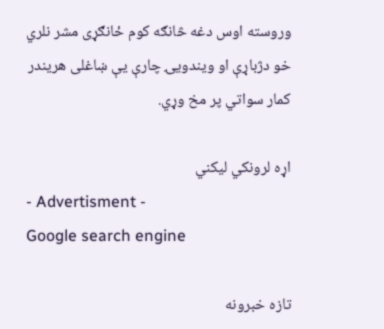وروسته اوس دغه څانګه کوم ځانګړی مشر نلري خو دژباړې او ویندویۍ چارې یې ښاغلی هریندر کمار سواتي پر مخ وړي.

اړه لرونکي ليکني
- Advertisment -
Google search engine

تازه خبرونه